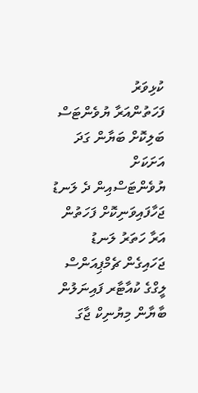ކުޅިވަރު
ފަހަތުންއަރާ ޔުވެންޓަސް ބަލިކޮށް ބަޔާން ގަދަ އަށަކަށް
ޔުވެންޓަސްއިން ދެ ލަނޑު ޖަހާފައިވަނިކޮށް ފަހަތުން އަރާ ހަތަރު ލަނޑު ޖަހައިގެން ޗެމްޕިއަންސް ލީގްގެ ކުއާޓާރ ފައިނަލުން ބާޔާން މިޔުނިކް ޖާގަ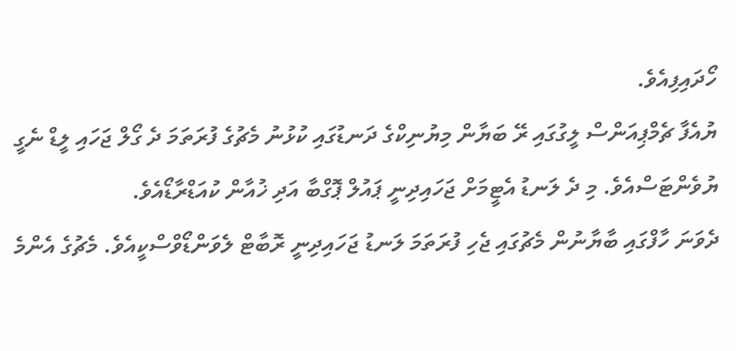ހޯދައިފިއެވެ.
ޔުއެފާ ޗެމްޕިއަންސް ލީގުގައި ރޭ ބަޔާން މިޔުނިކްގެ ދަނޑުގައި ކުޅުނު މެޗުގެ ފުރަތަމަ ދެ ގޯލް ޖަހައި ލީޑް ނެގީ ޔުވެންޓަސްއެވެ. މި ދެ ލަނޑު އެޓީމަށް ޖަހައިދިނީ ޕައުލް ޕޮގްބާ އަދި ޚުއާން ކުއަޑްރާޑޯއެވެ.
ދެވަނަ ހާފްގައި ބާޔާނުން މެޗުގައި ޖެހި ފުރަތަމަ ލަނޑު ޖަހައިދިނީ ރޮބާޓް ލެވަންޑޯވްސްކީއެވެ. މެޗުގެ އެންމެ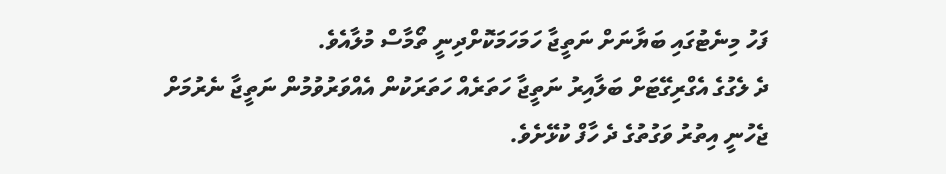ފަހު މިނެޓުގައި ބަޔާނަށް ނަތީޖާ ހަމަހަމަކޮށްދިނީ ތޯމާސް މުލާއެވެ.
ދެ ލެގުގެ އެގްރިގޭޓަށް ބަލާއިރު ނަތީޖާ ހަތަރެއް ހަތަރަކުން އެއްވަރުވުމުން ނަތީޖާ ނެރުމަށް ޖެހުނީ އިތުރު ވަގުތުގެ ދެ ހާފް ކުޅޭށެވެ.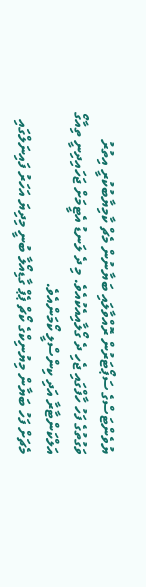ޔުވެންޓަސްގެ ސަޕޯޓަރުން ރޮއްވާލައި ބަޔާނުން މެޗް ކާމިޔާބުކުރީ އިތުރު ވަގުތުގެ ފަހު ހާފްގައި ޖެހި ދެ ގޯލާއިއެކުއެވެ. މި ދެ ލަނޑު އެޓީމަށް ޖަހައިދިނީ ތިއާގޯ އަލްކަންޓާރާ އަދި ކިންސްލީ ކޯމަންއެވެ.
މެޗަށް ފަހު ބަޔާން މިޔުނިކްގެ ކޯޗް ޕެޕް ގާޑިއޯލާ ބުނީ މިދިޔަ އަހަރު ފައިނަލްގައި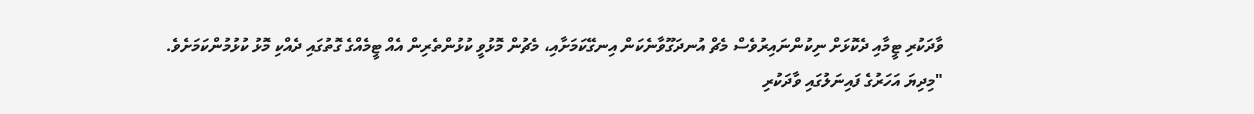ވާދަކުރި ޓީމާއި ދެކޮޅަށް ނިކުންނައިރުވެސް މެޗް އުނދަގޫވާނެކަން އިނގޭކަމަށާއި، މެޗުން މޮޅުވީ ކުޅުންތެރިން އެއް ޓީމެއްގެ ގޮތުގައި ދެއްކި މޮޅު ކުޅުމުންކަމަށެވެ.
"މިދިޔަ އަހަރުގެ ފައިނަލުގައި ވާދަކުރި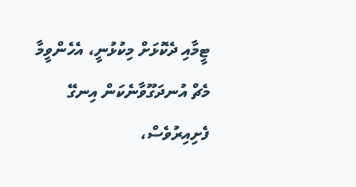ޓީމާއި ދެކޮޅަށް މިކުޅުނީ، އެހެންވީމާ މެޗް އުނދަގޫވާނެކަން އިނގޭ ފެށިއިރުވެސް،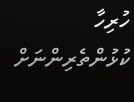ހުރިހާ ކުޅުންތެރިންނަށް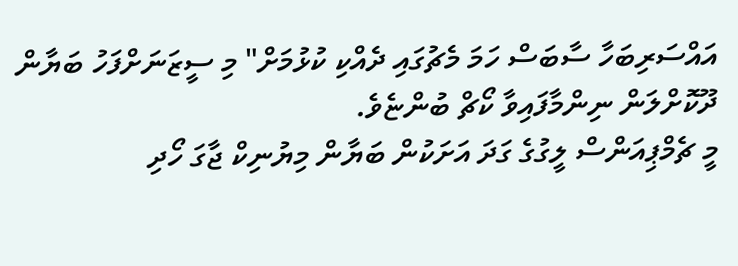އައްސަރިބަހާ ސާބަސް ހަމަ މެޗުގައި ދެއްކި ކުޅުމަށް" މި ސީޒަނަށްފަހު ބަޔާން ދޫކޮށްލަން ނިންމާފައިވާ ކޯޗް ބުންޏެވެ.
މީ ޗެމްޕިއަންސް ލީގުގެ ގަދަ އަށަކުން ބަޔާން މިޔުނިކް ޖާގަ ހޯދި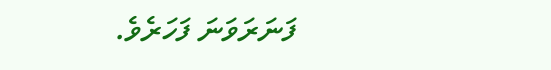ފަނަރަވަނަ ފަހަރެވެ.